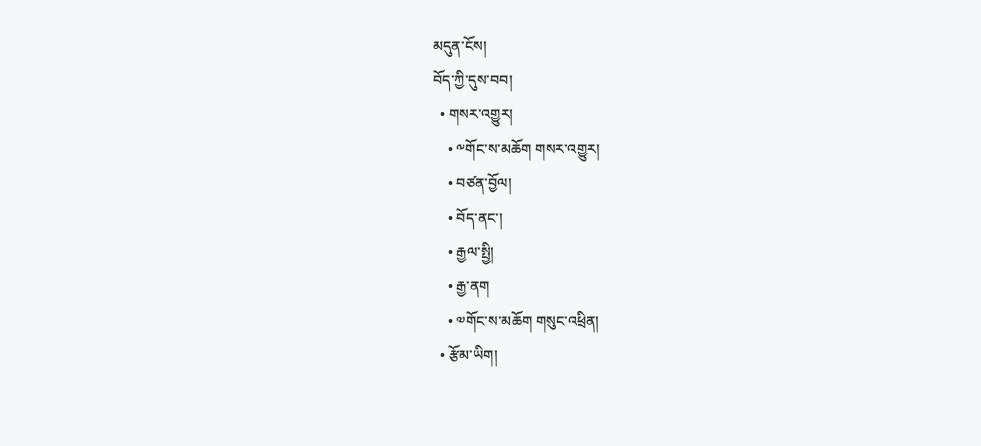མདུན་ངོས།
བོད་ཀྱི་དུས་བབ།
  • གསར་འགྱུར།
    • ༸གོང་ས་མཆོག གསར་འགྱུར།
    • བཙན་བྱོལ།
    • བོད་ནང་།
    • རྒྱལ་སྤྱི།
    • རྒྱ་ནག
    • ༧གོང་ས་མཆོག གསུང་འཕྲིན།
  • རྩོམ་ཡིག།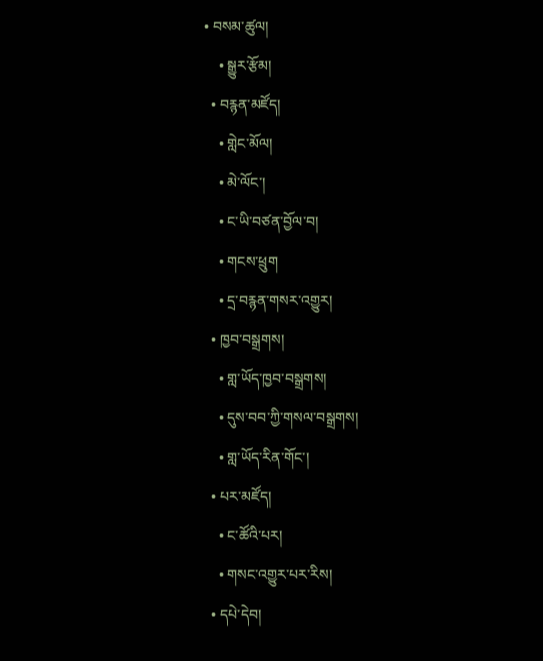• བསམ་ཚུལ།
    • སྒྱུར་རྩོམ།
  • བརྙན་མཛོད།
    • གླེང་མོལ།
    • མེ་ལོང་།
    • ང་ཡི་བཙན་བྱོལ་བ།
    • གངས་ཕྲུག
    • དྲ་བརྙན་གསར་འགྱུར།
  • ཁྱབ་བསྒྲགས།
    • གླ་ཡོད་ཁྱབ་བསྒྲགས།
    • དུས་བབ་ཀྱི་གསལ་བསྒྲགས།
    • གླ་ཡོད་རིན་གོང་།
  • པར་མཛོད།
    • ང་ཚོའི་པར།
    • གསང་འགྱུར་པར་རིས།
  • དཔེ་དེབ།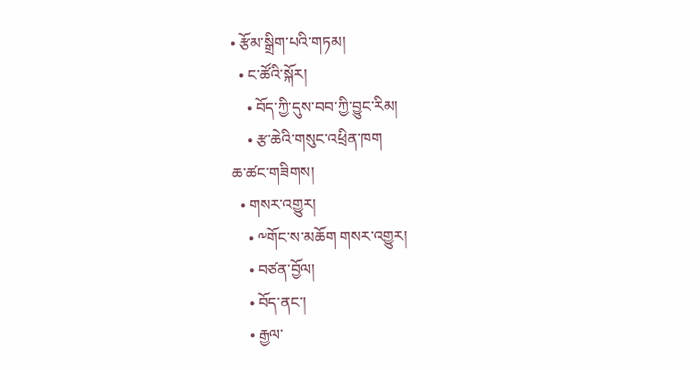• རྩོམ་སྒྲིག་པའི་གཏམ།
  • ང་ཚོའི་སྐོར།
    • བོད་ཀྱི་དུས་བབ་ཀྱི་བྱུང་རིམ།
    • རྩ་ཆེའི་གསུང་འཕྲིན་ཁག
ཆ་ཚང་གཟིགས།
  • གསར་འགྱུར།
    • ༸གོང་ས་མཆོག གསར་འགྱུར།
    • བཙན་བྱོལ།
    • བོད་ནང་།
    • རྒྱལ་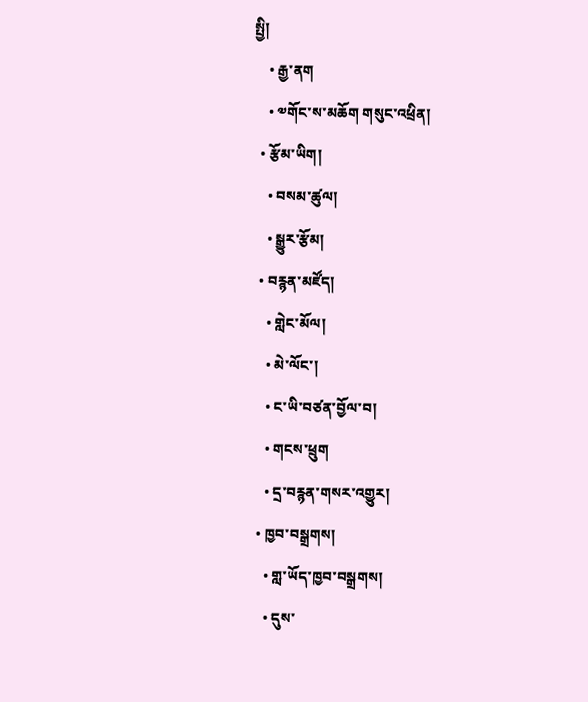སྤྱི།
    • རྒྱ་ནག
    • ༧གོང་ས་མཆོག གསུང་འཕྲིན།
  • རྩོམ་ཡིག།
    • བསམ་ཚུལ།
    • སྒྱུར་རྩོམ།
  • བརྙན་མཛོད།
    • གླེང་མོལ།
    • མེ་ལོང་།
    • ང་ཡི་བཙན་བྱོལ་བ།
    • གངས་ཕྲུག
    • དྲ་བརྙན་གསར་འགྱུར།
  • ཁྱབ་བསྒྲགས།
    • གླ་ཡོད་ཁྱབ་བསྒྲགས།
    • དུས་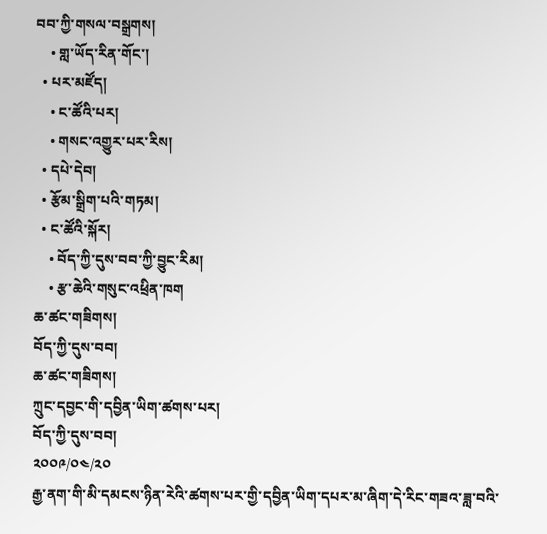བབ་ཀྱི་གསལ་བསྒྲགས།
    • གླ་ཡོད་རིན་གོང་།
  • པར་མཛོད།
    • ང་ཚོའི་པར།
    • གསང་འགྱུར་པར་རིས།
  • དཔེ་དེབ།
  • རྩོམ་སྒྲིག་པའི་གཏམ།
  • ང་ཚོའི་སྐོར།
    • བོད་ཀྱི་དུས་བབ་ཀྱི་བྱུང་རིམ།
    • རྩ་ཆེའི་གསུང་འཕྲིན་ཁག
ཆ་ཚང་གཟིགས།
བོད་ཀྱི་དུས་བབ།
ཆ་ཚང་གཟིགས།
ཀྲུང་དབྱང་གི་དབྱིན་ཡིག་ཚགས་པར།
བོད་ཀྱི་དུས་བབ།
༢༠༠༩/༠༤/༢༠
རྒྱ་ནག་གི་མི་དམངས་ཉིན་རེའི་ཚགས་པར་གྱི་དབྱིན་ཡིག་དཔར་མ་ཞིག་དེ་རིང་གཟའ་ཟླ་བའི་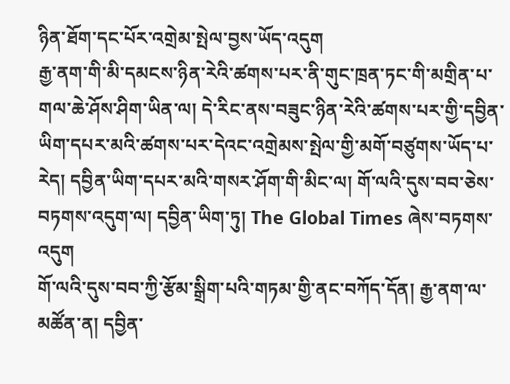ཉིན་ཐོག་དང་པོར་འགྲེམ་སྤེལ་བྱས་ཡོད་འདུག
རྒྱ་ནག་གི་མི་དམངས་ཉིན་རེའི་ཚགས་པར་ནི་གུང་ཁྲན་ཏང་གི་མགྲིན་པ་གལ་ཆེ་ཤོས་ཤིག་ཡིན་ལ། དེ་རིང་ནས་བཟུང་ཉིན་རེའི་ཚགས་པར་གྱི་དབྱིན་ཡིག་དཔར་མའི་ཚགས་པར་དེའང་འགྲེམས་སྤེལ་གྱི་མགོ་བཙུགས་ཡོད་པ་རེད། དབྱིན་ཡིག་དཔར་མའི་གསར་ཤོག་གི་མིང་ལ། གོ་ལའི་དུས་བབ་ཅེས་བཏགས་འདུག་ལ། དབྱིན་ཡིག་ཏུ། The Global Times ཞེས་བཏགས་འདུག
གོ་ལའི་དུས་བབ་ཀྱི་རྩོམ་སྒྲིག་པའི་གཏམ་གྱི་ནང་བཀོད་དོན། རྒྱ་ནག་ལ་མཚོན་ན། དབྱིན་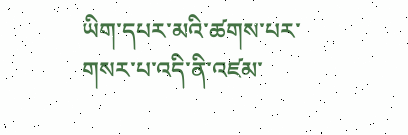ཡིག་དཔར་མའི་ཚགས་པར་གསར་པ་འདི་ནི་འཛམ་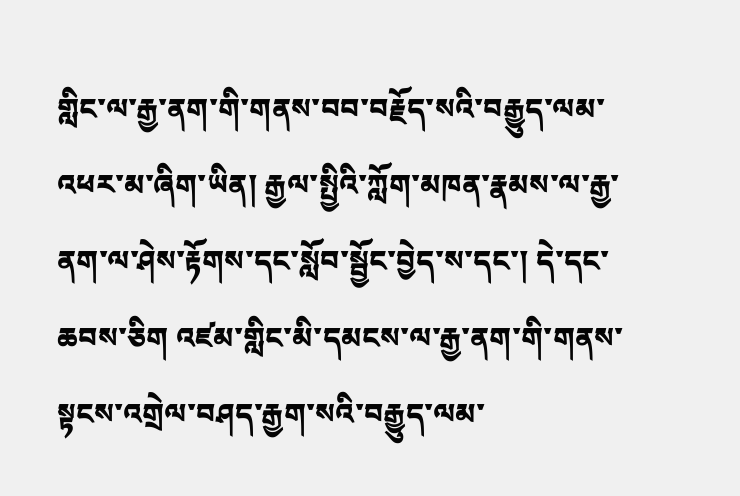གླིང་ལ་རྒྱ་ནག་གི་གནས་བབ་བརྗོད་སའི་བརྒྱུད་ལམ་འཕར་མ་ཞིག་ཡིན། རྒྱལ་སྤྱིའི་ཀློག་མཁན་རྣམས་ལ་རྒྱ་ནག་ལ་ཤེས་རྟོགས་དང་སློབ་སྦྱོང་བྱེད་ས་དང་། དེ་དང་ཆབས་ཅིག འཛམ་གླིང་མི་དམངས་ལ་རྒྱ་ནག་གི་གནས་སྟངས་འགྲེལ་བཤད་རྒྱག་སའི་བརྒྱུད་ལམ་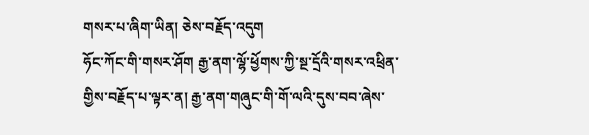གསར་པ་ཞིག་ཡིན། ཅེས་བརྗོད་འདུག
ཧོང་ཀོང་གི་གསར་ཤོག རྒྱ་ནག་ལྷོ་ཕྱོགས་ཀྱི་སྔ་དྲོའི་གསར་འཕྲིན་གྱིས་བརྗོད་པ་ལྟར་ན། རྒྱ་ནག་གཞུང་གི་གོ་ལའི་དུས་བབ་ཞེས་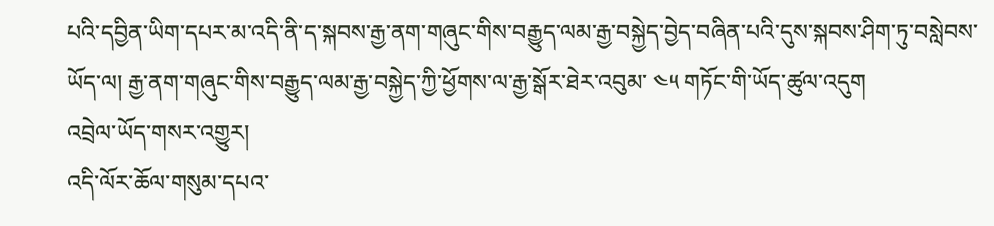པའི་དབྱིན་ཡིག་དཔར་མ་འདི་ནི་ད་སྐབས་རྒྱ་ནག་གཞུང་གིས་བརྒྱུད་ལམ་རྒྱ་བསྐྱེད་བྱེད་བཞིན་པའི་དུས་སྐབས་ཤིག་ཏུ་བསླེབས་ཡོད་ལ། རྒྱ་ནག་གཞུང་གིས་བརྒྱུད་ལམ་རྒྱ་བསྐྱེད་ཀྱི་ཕྱོགས་ལ་རྒྱ་སྒོར་ཐེར་འབུམ་ ༤༥ གཏོང་གི་ཡོད་ཚུལ་འདུག
འབྲེལ་ཡོད་གསར་འགྱུར།
འདི་ལོར་ཆོལ་གསུམ་དཔའ་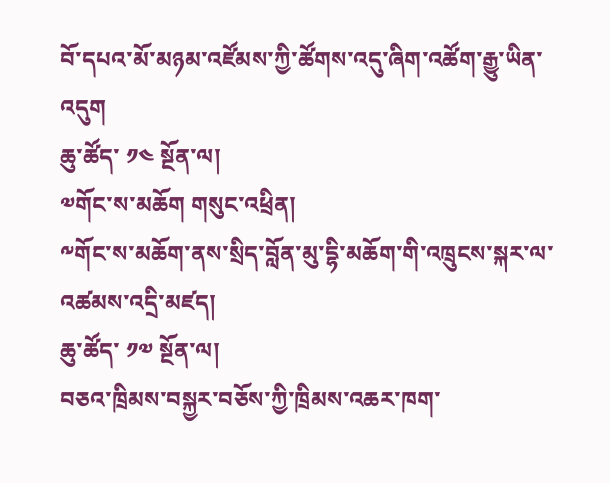བོ་དཔའ་མོ་མཉམ་འཛོམས་ཀྱི་ཚོགས་འདུ་ཞིག་འཚོག་རྒྱུ་ཡིན་འདུག
ཆུ་ཚོད་ ༡༤ སྔོན་ལ།
༧གོང་ས་མཆོག གསུང་འཕྲིན།
༸གོང་ས་མཆོག་ནས་སྲིད་བློན་མུ་དྷི་མཆོག་གི་འཁྲུངས་སྐར་ལ་འཚམས་འདྲི་མཛད།
ཆུ་ཚོད་ ༡༧ སྔོན་ལ།
བཅའ་ཁྲིམས་བསྐྱར་བཅོས་ཀྱི་ཁྲིམས་འཆར་ཁག་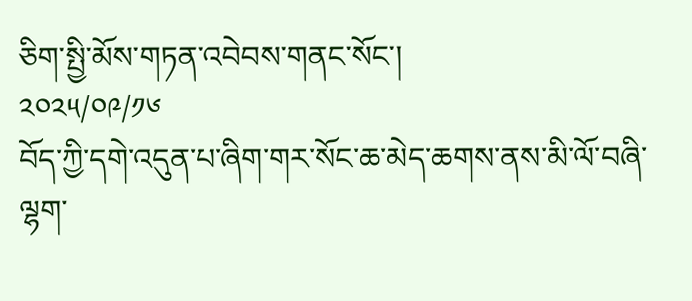ཅིག་སྤྱི་མོས་གཏན་འབེབས་གནང་སོང་།
༢༠༢༥/༠༩/༡༦
བོད་ཀྱི་དགེ་འདུན་པ་ཞིག་གར་སོང་ཆ་མེད་ཆགས་ནས་མི་ལོ་བཞི་ལྷག་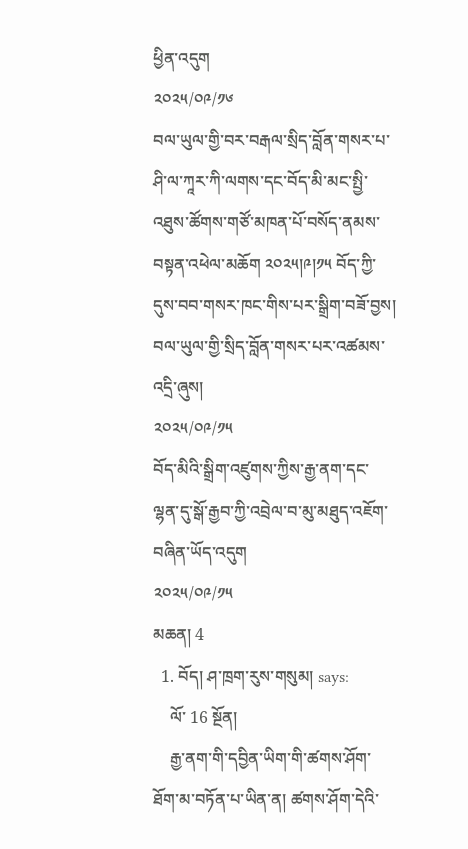ཕྱིན་འདུག
༢༠༢༥/༠༩/༡༦
བལ་ཡུལ་གྱི་བར་བརྒལ་སྲིད་བློན་གསར་པ་ཤི་ལ་ཀཱར་ཀི་ལགས་དང་བོད་མི་མང་སྤྱི་འཐུས་ཚོགས་གཙོ་མཁན་པོ་བསོད་ནམས་བསྟན་འཕེལ་མཆོག ༢༠༢༥།༩།༡༥ བོད་ཀྱི་དུས་བབ་གསར་ཁང་གིས་པར་སྒྲིག་བཟོ་བྱས།
བལ་ཡུལ་གྱི་སྲིད་བློན་གསར་པར་འཚམས་འདྲི་ཞུས།
༢༠༢༥/༠༩/༡༥
བོད་མིའི་སྒྲིག་འཛུགས་ཀྱིས་རྒྱ་ནག་དང་ལྷན་དུ་སྒོ་རྒྱབ་ཀྱི་འབྲེལ་བ་མུ་མཐུད་འཇོག་བཞིན་ཡོད་འདུག
༢༠༢༥/༠༩/༡༥
མཆན། 4
  1. བོད། ཤ་ཁྲག་རུས་གསུམ། says:
    ལོ་ 16 སྔོན།
    རྒྱ་ནག་གི་དབྱིན་ཡིག་གི་ཚགས་ཤོག་ཐོག་མ་བཏོན་པ་ཡིན་ན། ཚགས་ཤོག་དེའི་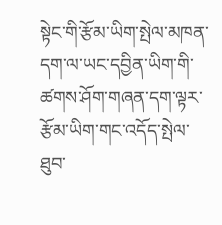སྟེང་གི་རྩོམ་ཡིག་སྤེལ་མཁན་དག་ལ་ཡང་དབྱིན་ཡིག་གི་ཚགས་ཤོག་གཞན་དག་ལྟར་རྩོམ་ཡིག་གང་འདོད་སྤེལ་ཐུབ་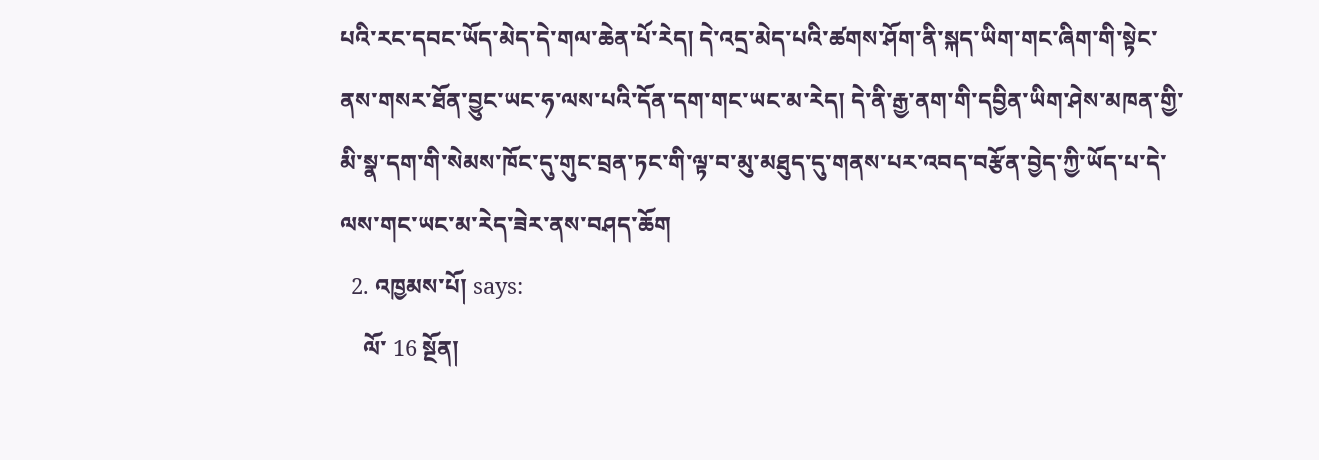པའི་རང་དབང་ཡོད་མེད་དེ་གལ་ཆེན་པོ་རེད། དེ་འདྲ་མེད་པའི་ཚགས་ཤོག་ནི་སྐད་ཡིག་གང་ཞིག་གི་སྟེང་ནས་གསར་ཐོན་བྱུང་ཡང་ཧ་ལས་པའི་དོན་དག་གང་ཡང་མ་རེད། དེ་ནི་རྒྱ་ནག་གི་དབྱིན་ཡིག་ཤེས་མཁན་གྱི་མི་སྣ་དག་གི་སེམས་ཁོང་དུ་གུང་བྲན་ཏང་གི་ལྟ་བ་མུ་མཐུད་དུ་གནས་པར་འབད་བརྩོན་བྱེད་ཀྱི་ཡོད་པ་དེ་ལས་གང་ཡང་མ་རེད་ཟེར་ནས་བཤད་ཆོག
  2. འཁྱམས་པོ། says:
    ལོ་ 16 སྔོན།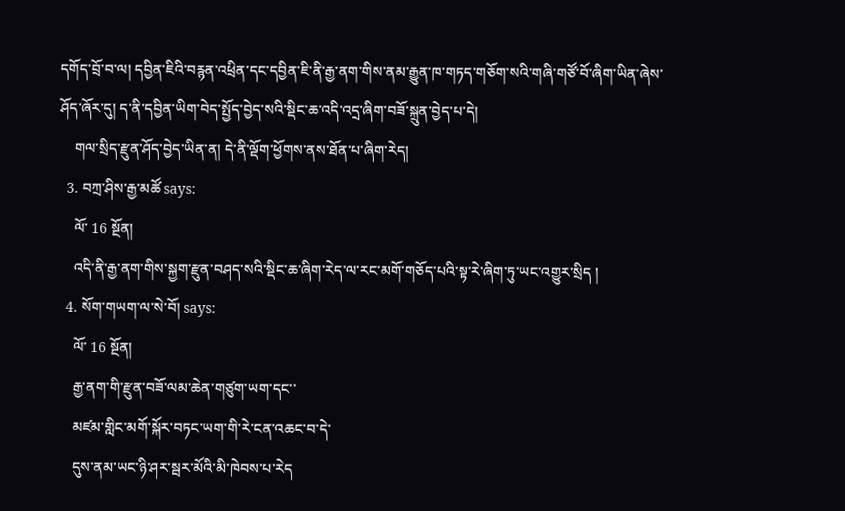དགོད་བྲོ་བ་ལ། དབྱིན་ཇིའི་བརྙན་འཕྲིན་དང་དབྱིན་ཇི་ནི་རྒྱ་ནག་གིས་ནམ་རྒྱུན་ཁ་གཏད་གཅོག་སའི་གཞི་གཙོ་བོ་ཞིག་ཡིན་ཞེས་ཤོད་ཞོར་དུ། ད་ནི་དབྱིན་ཡིག་བེད་སྤྱོད་བྱེད་སའི་སྡིང་ཆ་འདི་འདྲ་ཞིག་བཟོ་སྐྲུན་བྱེད་པ་དེ།
    གལ་སྲིད་རྫུན་ཤོད་བྱེད་ཡིན་ན། དེ་ནི་ལྡོག་ཕྱོགས་ནས་ཐོན་པ་ཞིག་རེད།
  3. བཀྲ་ཤིས་རྒྱ་མཚོ says:
    ལོ་ 16 སྔོན།
    འདི་ནི་རྒྱ་ནག་གིས་སྐྱག་རྫུན་བཤད་སའི་སྡིང་ཆ་ཞིག་རེད་ལ་རང་མགོ་གཅོད་པའི་སྟ་རེ་ཞིག་ཏུ་ཡང་འགྱུར་སྲིད །
  4. སོག་གཡག་ལ་སེ་བོ། says:
    ལོ་ 16 སྔོན།
    རྒྱ་ནག་གི་རྫུན་བཟོ་ལམ་ཆེན་གཙུག་ཡག་དང་་
    མཛམ་གླིང་མགོ་སྐོར་བཏང་ཡག་གི་རེ་ངན་འཆང་བ་དེ་
    དུས་ནམ་ཡང་ཉི་ཤར་སྦར་མོའི་མི་ཁེབས་པ་རེད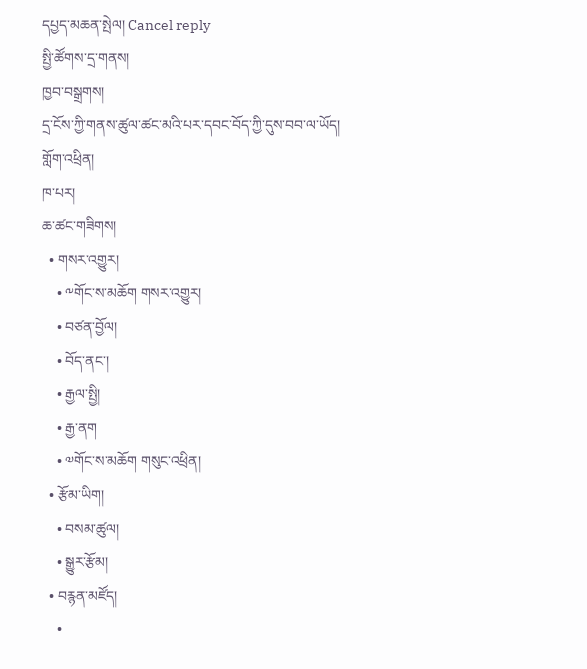དཔྱད་མཆན་སྤེལ། Cancel reply
སྤྱི་ཚོགས་དྲ་གནས།
ཁྱབ་བསྒྲགས།
དྲ་ངོས་ཀྱི་གནས་ཚུལ་ཚང་མའི་པར་དབང་བོད་ཀྱི་དུས་བབ་ལ་ཡོད།
གློག་འཕྲིན།
ཁ་པར།
ཆ་ཚང་གཟིགས།
  • གསར་འགྱུར།
    • ༸གོང་ས་མཆོག གསར་འགྱུར།
    • བཙན་བྱོལ།
    • བོད་ནང་།
    • རྒྱལ་སྤྱི།
    • རྒྱ་ནག
    • ༧གོང་ས་མཆོག གསུང་འཕྲིན།
  • རྩོམ་ཡིག།
    • བསམ་ཚུལ།
    • སྒྱུར་རྩོམ།
  • བརྙན་མཛོད།
    •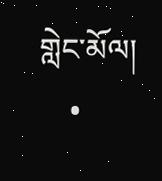གླེང་མོལ།
    •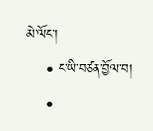མེ་ལོང་།
    • ང་ཡི་བཙན་བྱོལ་བ།
    •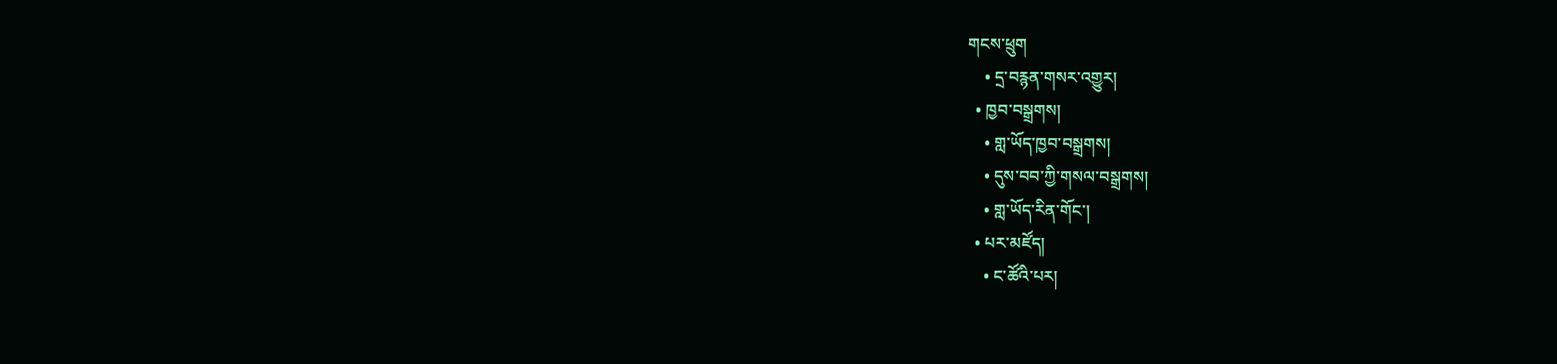གངས་ཕྲུག
    • དྲ་བརྙན་གསར་འགྱུར།
  • ཁྱབ་བསྒྲགས།
    • གླ་ཡོད་ཁྱབ་བསྒྲགས།
    • དུས་བབ་ཀྱི་གསལ་བསྒྲགས།
    • གླ་ཡོད་རིན་གོང་།
  • པར་མཛོད།
    • ང་ཚོའི་པར།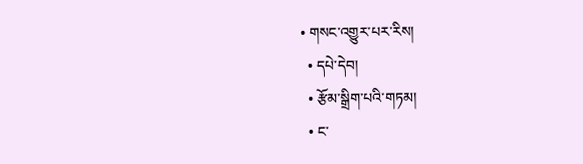• གསང་འགྱུར་པར་རིས།
  • དཔེ་དེབ།
  • རྩོམ་སྒྲིག་པའི་གཏམ།
  • ང་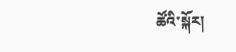ཚོའི་སྐོར།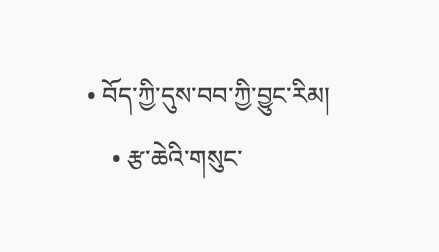• བོད་ཀྱི་དུས་བབ་ཀྱི་བྱུང་རིམ།
    • རྩ་ཆེའི་གསུང་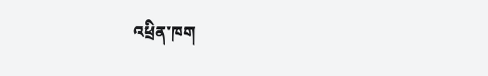འཕྲིན་ཁག